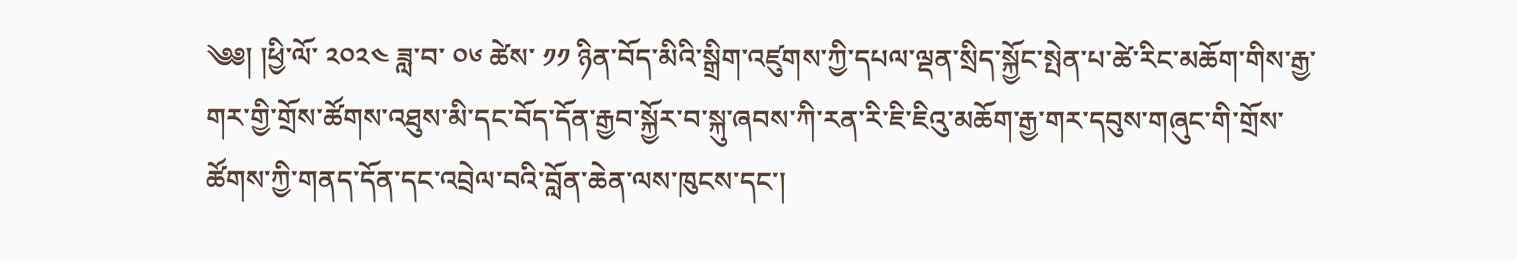༄༅། །ཕྱི་ལོ་ ༢༠༢༤ ཟླ་བ་ ༠༦ ཚེས་ ༡༡ ཉིན་བོད་མིའི་སྒྲིག་འཛུགས་ཀྱི་དཔལ་ལྡན་སྲིད་སྐྱོང་སྤེན་པ་ཚེ་རིང་མཆོག་གིས་རྒྱ་གར་གྱི་གྲོས་ཚོགས་འཐུས་མི་དང་བོད་དོན་རྒྱབ་སྐྱོར་བ་སྐུ་ཞབས་ཀི་རན་རི་ཇི་ཇིའུ་མཆོག་རྒྱ་གར་དབུས་གཞུང་གི་གྲོས་ཚོགས་ཀྱི་གནད་དོན་དང་འབྲེལ་བའི་བློན་ཆེན་ལས་ཁུངས་དང་།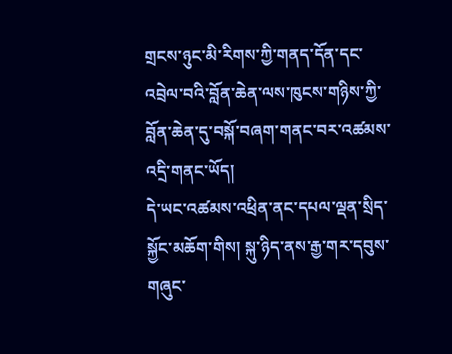གྲངས་ཉུང་མི་རིགས་ཀྱི་གནད་དོན་དང་འབྲེལ་བའི་བློན་ཆེན་ལས་ཁུངས་གཉིས་ཀྱི་བློན་ཆེན་དུ་བསྐོ་བཞག་གནང་བར་འཚམས་འདྲི་གནང་ཡོད།
དེ་ཡང་འཚམས་འཕྲིན་ནང་དཔལ་ལྡན་སྲིད་སྐྱོང་མཆོག་གིས། སྐུ་ཉིད་ནས་རྒྱ་གར་དབུས་གཞུང་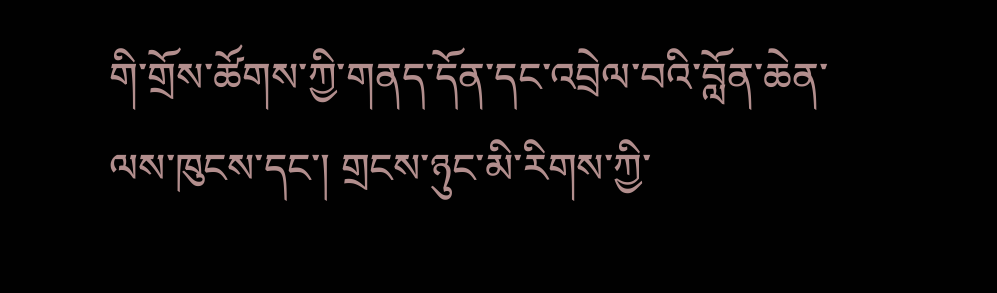གི་གྲོས་ཚོགས་ཀྱི་གནད་དོན་དང་འབྲེལ་བའི་བློན་ཆེན་ལས་ཁུངས་དང་། གྲངས་ཉུང་མི་རིགས་ཀྱི་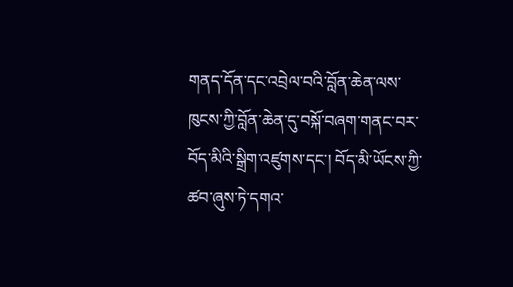གནད་དོན་དང་འབྲེལ་བའི་བློན་ཆེན་ལས་ཁུངས་ཀྱི་བློན་ཆེན་དུ་བསྐོ་བཞག་གནང་བར་བོད་མིའི་སྒྲིག་འཛུགས་དང་། བོད་མི་ཡོངས་ཀྱི་ཚབ་ཞུས་ཏེ་དགའ་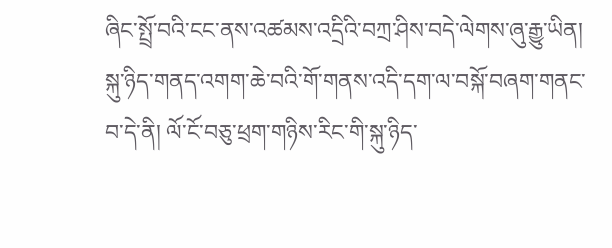ཞིང་སྤྲོ་བའི་ངང་ནས་འཚམས་འདྲིའི་བཀྲ་ཤིས་བདེ་ལེགས་ཞུ་རྒྱུ་ཡིན།
སྐུ་ཉིད་གནད་འགག་ཆེ་བའི་གོ་གནས་འདི་དག་ལ་བསྐོ་བཞག་གནང་བ་དེ་ནི། ལོ་ངོ་བཅུ་ཕྲག་གཉིས་རིང་གི་སྐུ་ཉིད་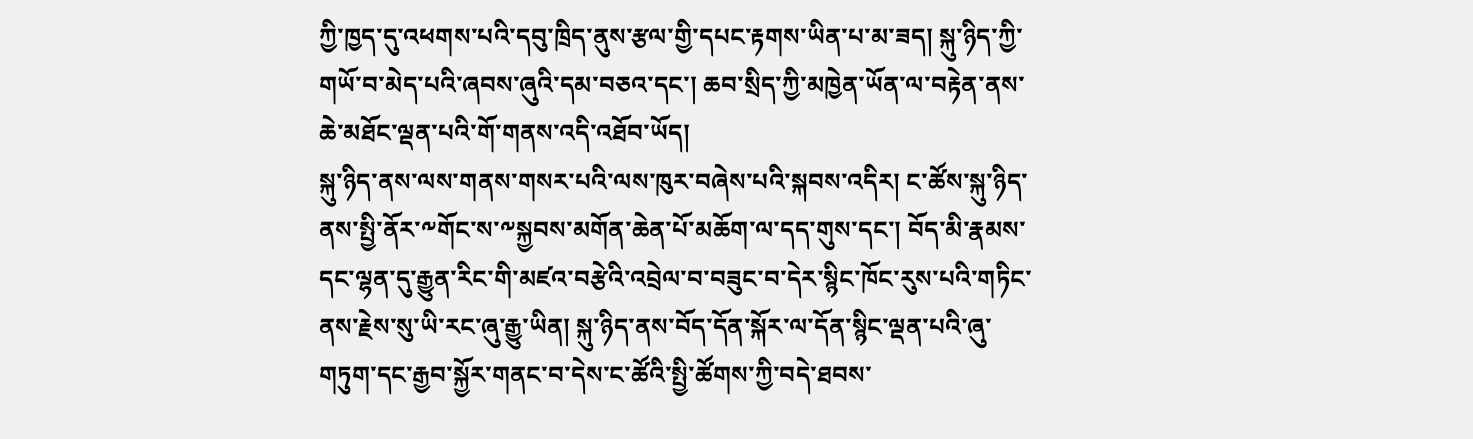ཀྱི་ཁྱད་དུ་འཕགས་པའི་དབུ་ཁྲིད་ནུས་རྩལ་གྱི་དཔང་རྟགས་ཡིན་པ་མ་ཟད། སྐུ་ཉིད་ཀྱི་གཡོ་བ་མེད་པའི་ཞབས་ཞུའི་དམ་བཅའ་དང་། ཆབ་སྲིད་ཀྱི་མཁྱེན་ཡོན་ལ་བརྟེན་ནས་ཆེ་མཐོང་ལྡན་པའི་གོ་གནས་འདི་འཐོབ་ཡོད།
སྐུ་ཉིད་ནས་ལས་གནས་གསར་པའི་ལས་ཁུར་བཞེས་པའི་སྐབས་འདིར། ང་ཚོས་སྐུ་ཉིད་ནས་སྤྱི་ནོར་༸གོང་ས་༸སྐྱབས་མགོན་ཆེན་པོ་མཆོག་ལ་དད་གུས་དང་། བོད་མི་རྣམས་དང་ལྷན་དུ་རྒྱུན་རིང་གི་མཛའ་བརྩེའི་འབྲེལ་བ་བཟུང་བ་དེར་སྙིང་ཁོང་རུས་པའི་གཏིང་ནས་རྗེས་སུ་ཡི་རང་ཞུ་རྒྱུ་ཡིན། སྐུ་ཉིད་ནས་བོད་དོན་སྐོར་ལ་དོན་སྙིང་ལྡན་པའི་ཞུ་གཏུག་དང་རྒྱབ་སྐྱོར་གནང་བ་དེས་ང་ཚོའི་སྤྱི་ཚོགས་ཀྱི་བདེ་ཐབས་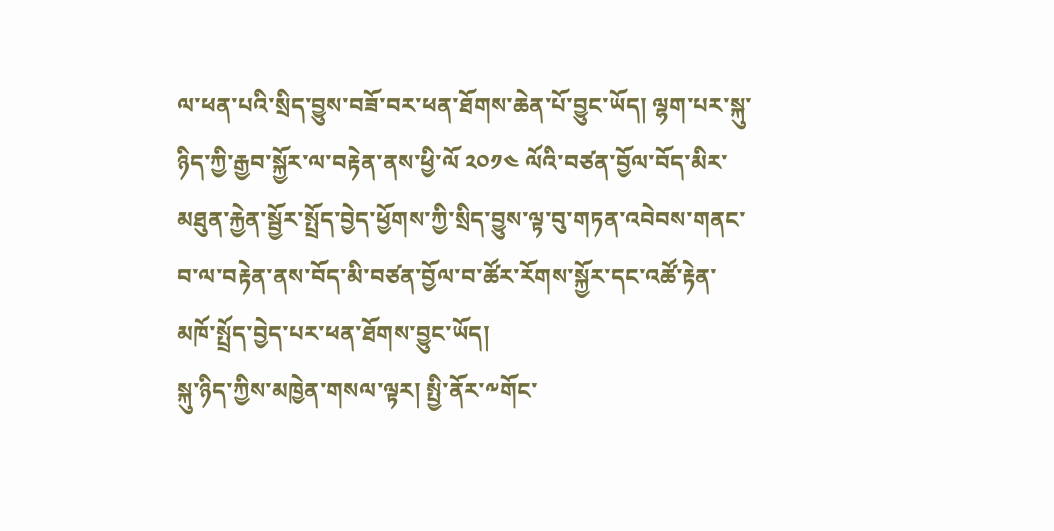ལ་ཕན་པའི་སྲིད་བྱུས་བཟོ་བར་ཕན་ཐོགས་ཆེན་པོ་བྱུང་ཡོད། ལྷག་པར་སྐུ་ཉིད་ཀྱི་རྒྱབ་སྐྱོར་ལ་བརྟེན་ནས་ཕྱི་ལོ ༢༠༡༤ ལོའི་བཙན་བྱོལ་བོད་མིར་མཐུན་རྐྱེན་སྦྱོར་སྤྲོད་བྱེད་ཕྱོགས་ཀྱི་སྲིད་བྱུས་ལྟ་བུ་གཏན་འབེབས་གནང་བ་ལ་བརྟེན་ནས་བོད་མི་བཙན་བྱོལ་བ་ཚོར་རོགས་སྐྱོར་དང་འཚོ་རྟེན་མཁོ་སྤྲོད་བྱེད་པར་ཕན་ཐོགས་བྱུང་ཡོད།
སྐུ་ཉིད་ཀྱིས་མཁྱེན་གསལ་ལྟར། སྤྱི་ནོར་༸གོང་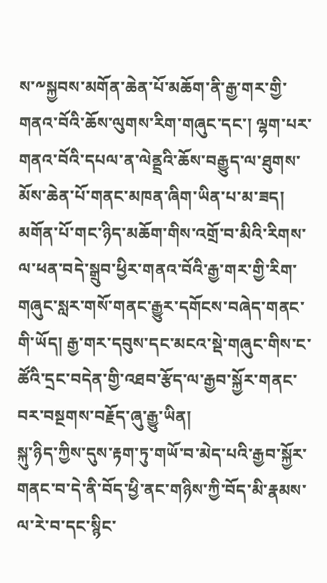ས་༸སྐྱབས་མགོན་ཆེན་པོ་མཆོག་ནི་རྒྱ་གར་གྱི་གནའ་བོའི་ཆོས་ལུགས་རིག་གཞུང་དང་། ལྷག་པར་གནའ་བོའི་དཔལ་ན་ལེནྡྲའི་ཆོས་བརྒྱུད་ལ་ཐུགས་མོས་ཆེན་པོ་གནང་མཁན་ཞིག་ཡིན་པ་མ་ཟད། མགོན་པོ་གང་ཉིད་མཆོག་གིས་འགྲོ་བ་མིའི་རིགས་ལ་ཕན་བདེ་སྒྲུབ་ཕྱིར་གནའ་བོའི་རྒྱ་གར་གྱི་རིག་གཞུང་སླར་གསོ་གནང་རྒྱུར་དགོངས་བཞེད་གནང་གི་ཡོད། རྒྱ་གར་དབུས་དང་མངའ་སྡེ་གཞུང་གིས་ང་ཚོའི་དྲང་བདེན་གྱི་འཐབ་རྩོད་ལ་རྒྱབ་སྐྱོར་གནང་བར་བསྔགས་བརྗོད་ཞུ་རྒྱུ་ཡིན།
སྐུ་ཉིད་ཀྱིས་དུས་རྟག་ཏུ་གཡོ་བ་མེད་པའི་རྒྱབ་སྐྱོར་གནང་བ་དེ་ནི་བོད་ཕྱི་ནང་གཉིས་ཀྱི་བོད་མི་རྣམས་ལ་རེ་བ་དང་སྙིང་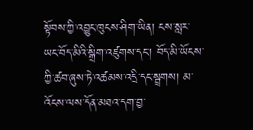སྟོབས་ཀྱི་འབྱུང་ཁུངས་ཤིག་ཡིན། ངས་སླར་ཡང་བོད་མིའི་སྒྲིག་འཛུགས་དང་། བོད་མི་ཡོངས་ཀྱི་ཚབ་ཞུས་ཏེ་འཚམས་འདྲི་དང་སྦྲགས། མ་འོངས་ལས་དོན་མཐའ་དག་བྱ་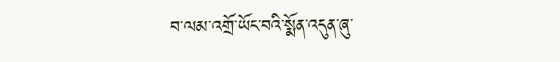བ་ལམ་འགྲོ་ཡོང་བའི་སྨོན་འདུན་ཞུ་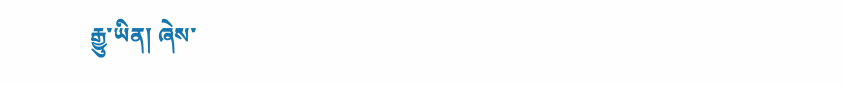རྒྱུ་ཡིན། ཞེས་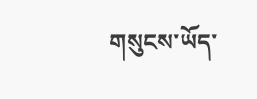གསུངས་ཡོད་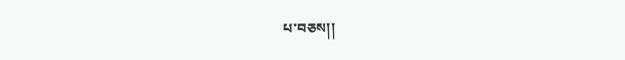པ་བཅས།།